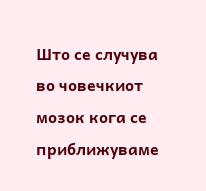Што се случува во човечкиот мозок кога се приближуваме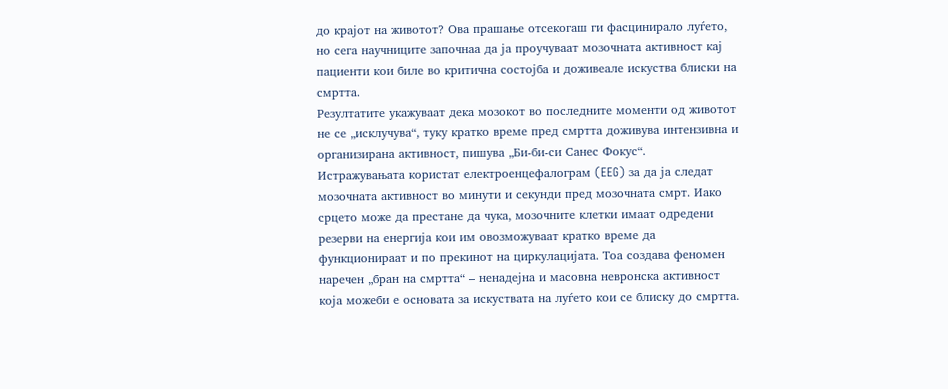до крајот на животот? Ова прашање отсекогаш ги фасцинирало луѓето, но сега научниците започнаа да ја проучуваат мозочната активност кај пациенти кои биле во критична состојба и доживеале искуства блиски на смртта.
Резултатите укажуваат дека мозокот во последните моменти од животот не се „исклучува“, туку кратко време пред смртта доживува интензивна и организирана активност, пишува „Би-би-си Санес Фокус“.
Истражувањата користат електроенцефалограм (EEG) за да ја следат мозочната активност во минути и секунди пред мозочната смрт. Иако срцето може да престане да чука, мозочните клетки имаат одредени резерви на енергија кои им овозможуваат кратко време да функционираат и по прекинот на циркулацијата. Тоа создава феномен наречен „бран на смртта“ – ненадејна и масовна невронска активност која можеби е основата за искуствата на луѓето кои се блиску до смртта.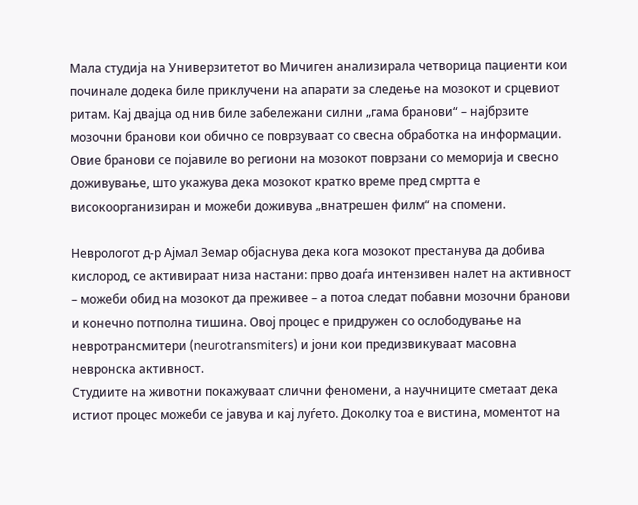Мала студија на Универзитетот во Мичиген анализирала четворица пациенти кои починале додека биле приклучени на апарати за следење на мозокот и срцевиот ритам. Кај двајца од нив биле забележани силни „гама бранови“ – најбрзите мозочни бранови кои обично се поврзуваат со свесна обработка на информации. Овие бранови се појавиле во региони на мозокот поврзани со меморија и свесно доживување, што укажува дека мозокот кратко време пред смртта е високоорганизиран и можеби доживува „внатрешен филм“ на спомени.

Неврологот д-р Ајмал Земар објаснува дека кога мозокот престанува да добива кислород, се активираат низа настани: прво доаѓа интензивен налет на активност – можеби обид на мозокот да преживее – а потоа следат побавни мозочни бранови и конечно потполна тишина. Овој процес е придружен со ослободување на невротрансмитери (neurotransmiters) и јони кои предизвикуваат масовна невронска активност.
Студиите на животни покажуваат слични феномени, а научниците сметаат дека истиот процес можеби се јавува и кај луѓето. Доколку тоа е вистина, моментот на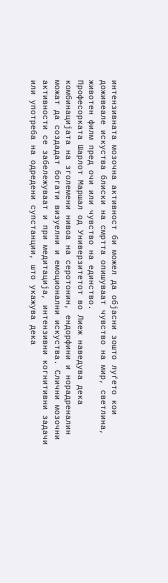интензивната мозочна активност би можел да објасни зошто луѓето кои доживеале искуства блиски на смртта опишуваат чувство на мир, светлина, животен филм пред очи или чувство на единство.
Професорката Шарлот Маршал од Универзитетот во Лиеж наведува дека комбинацијата на зголемени нивоа на серотонин, ендорфини и норадреналин можат да создадат богати визуелни и емоционални искуства. Слични мозочни активности се забележуваат и при медитација, интензивни когнитивни задачи или употреба на одредени супстанции, што укажува дека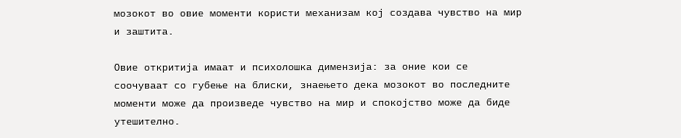мозокот во овие моменти користи механизам кој создава чувство на мир и заштита.

Овие откритија имаат и психолошка димензија: за оние кои се соочуваат со губење на блиски, знаењето дека мозокот во последните моменти може да произведе чувство на мир и спокојство може да биде утешително.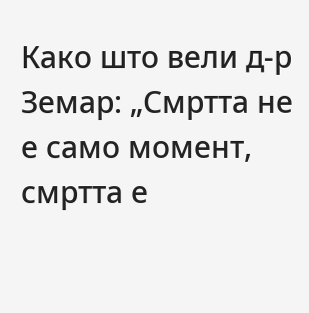Како што вели д-р Земар: „Смртта не е само момент, смртта е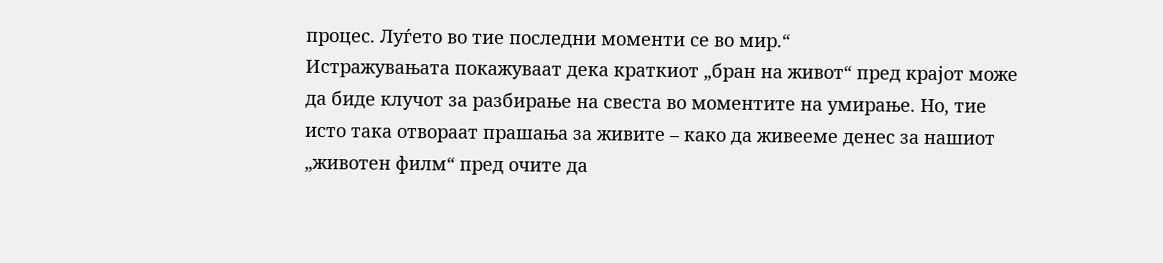процес. Луѓето во тие последни моменти се во мир.“
Истражувањата покажуваат дека краткиот „бран на живот“ пред крајот може да биде клучот за разбирање на свеста во моментите на умирање. Но, тие исто така отвораат прашања за живите – како да живееме денес за нашиот „животен филм“ пред очите да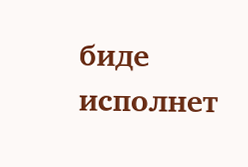биде исполнет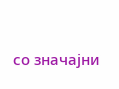со значајни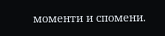моменти и спомени.